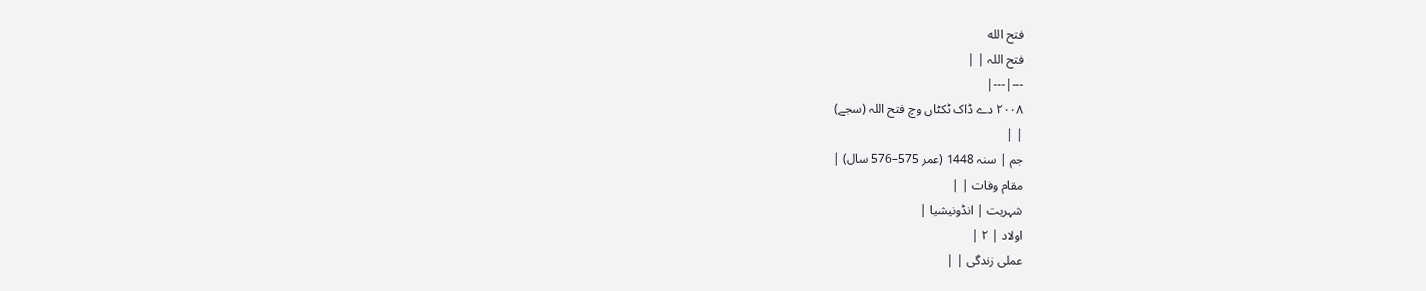فتح الله
فتح اللہ | |
---|---|
۲۰۰۸ دے ڈاک ٹکٹاں وچ فتح اللہ (سجے)
| |
جم | سنہ 1448 (عمر 575–576 سال) |
مقام وفات | |
شہریت | انڈونیشیا |
اولاد | ۲ |
عملی زندگی | |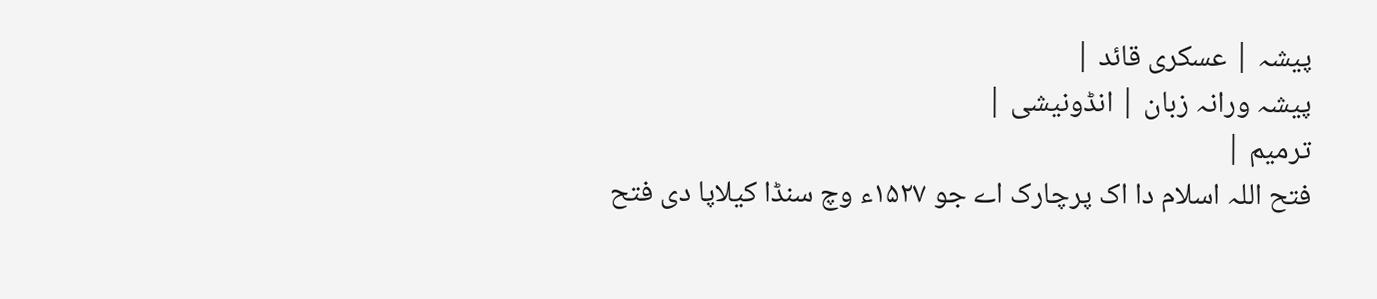پیشہ | عسکری قائد |
پیشہ ورانہ زبان | انڈونیشی |
ترمیم |
فتح اللہ اسلام دا اک پرچارک اے جو ۱۵۲۷ء وچ سنڈا کیلاپا دی فتح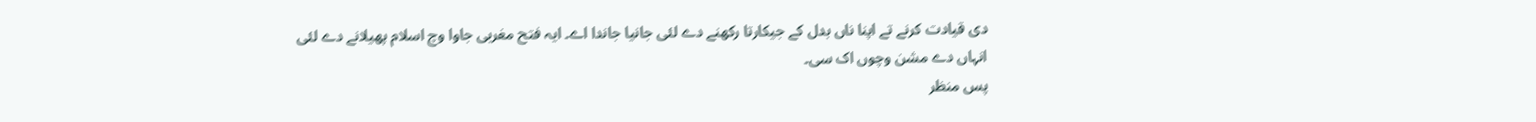دی قیادت کرنے تے اپنا ناں بدل کے جیکارتا رکھنے دے لئی جانیا جاندا اے۔ ایہ فتح مغربی جاوا وچ اسلام پھیلانے دے لئی انہاں دے مشن وچوں اک سی۔
پس منظر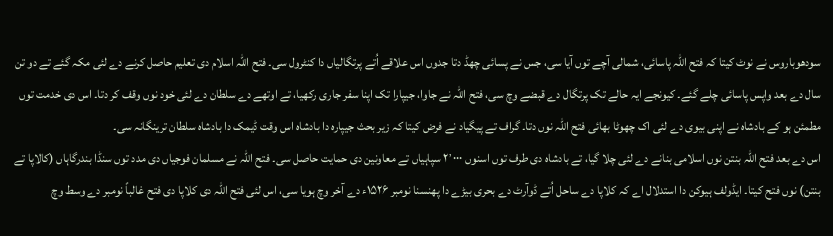سودھوباروس نے نوٹ کيتا کہ فتح اللہ پاسائی، شمالی آچے توں آیا سی، جس نے پسائی چھڈ دتا جدوں اس علاقے اُتے پرتگالیاں دا کنٹرول سی۔ فتح اللہ اسلام دی تعلیم حاصل کرنے دے لئی مکہ گئے تے دو تن سال دے بعد واپس پاسائی چلے گئے۔ کیونجے ایہ حالے تک پرتگال دے قبضے وچ سی، فتح اللہ نے جاوا، جیپارا تک اپنا سفر جاری رکھیا، تے اوتھے دے سلطان دے لئی خود نوں وقف کر دتا۔ اس دی خدمت توں مطمئن ہو کے بادشاہ نے اپنی بیوی دے لئی اک چھوٹا بھائی فتح اللہ نوں دتا۔ گراف تے پیگیاد نے فرض کيتا کہ زیر بحث جیپارہ دا بادشاہ اس وقت ڈیمک دا بادشاہ سلطان ترینگانہ سی۔
اس دے بعد فتح اللہ بنتن نوں اسلامی بنانے دے لئی چلا گیا، تے بادشاہ دی طرف توں اسنوں ۲٬۰۰۰ سپاہیاں تے معاونین دی حمایت حاصل سی۔ فتح اللہ نے مسلمان فوجیاں دی مدد توں سنڈا بندرگاہاں (کالاپا تے بنتن) نوں فتح کيتا۔ ایڈولف ہیوکن دا استدلال اے کہ کلاپا دے ساحل اُتے ڈوآرٹ دے بحری بیڑے دا پھنسنا نومبر ۱۵۲۶ء دے آخر وچ ہويا سی، اس لئی فتح اللہ دی کلاپا دی فتح غالباً نومبر دے وسط وچ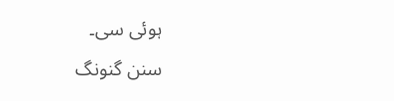ہوئی سی۔
سنن گنونگ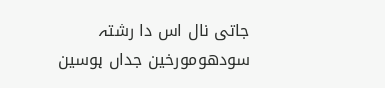جاتی نال اس دا رشتہ
سودھومورخین جداں ہوسین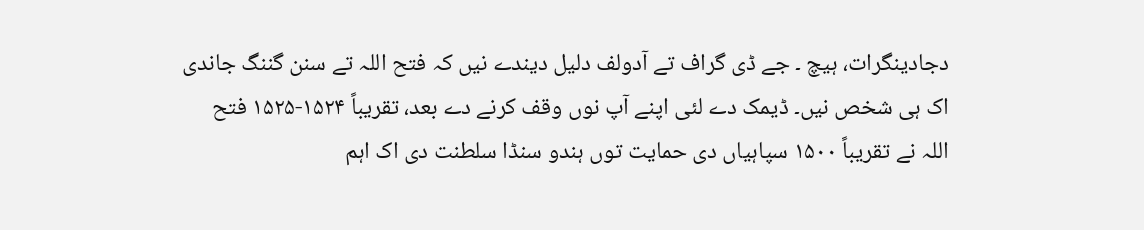دجادینگرات، ہیچ ۔ جے ڈی گراف تے آدولف دلیل دیندے نيں کہ فتح اللہ تے سنن گننگ جاندی اک ہی شخص نيں۔ ڈیمک دے لئی اپنے آپ نوں وقف کرنے دے بعد، تقریباً ۱۵۲۴-۱۵۲۵ فتح اللہ نے تقریباً ۱۵۰۰ سپاہیاں دی حمایت توں ہندو سنڈا سلطنت دی اک اہم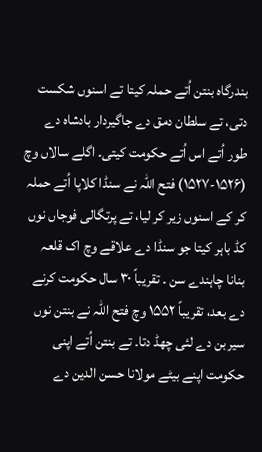بندرگاہ بنتن اُتے حملہ کيتا تے اسنوں شکست دتی، تے سلطان دمق دے جاگیردار بادشاہ دے طور اُتے اس اُتے حکومت کیتی۔ اگلے سالاں وچ (۱۵۲۶-۱۵۲۷) فتح اللہ نے سنڈا کلاپا اُتے حملہ کر کے اسنوں زیر کر ليا، تے پرتگالی فوجاں نوں کڈ باہر کيتا جو سنڈا دے علاقے وچ اک قلعہ بنانا چاہندے سن ۔ تقریباً ۳۰ سال حکومت کرنے دے بعد، تقریباً ۱۵۵۲ وچ فتح اللہ نے بنتن نوں سیربن دے لئی چھڈ دتا۔ تے بنتن اُتے اپنی حکومت اپنے بیٹے مولانا حسن الدین دے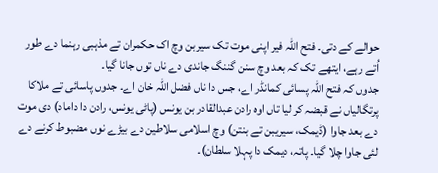حوالے کے دتی۔ فتح اللہ فیر اپنی موت تک سیربن وچ اک حکمران تے مذہبی رہنما دے طور اُتے رہے، ایتھے تک کہ بعد وچ سنن گننگ جاندی دے ناں توں جانا گیا۔
جدوں کہ فتح اللہ پسائی کمانڈر اے، جس دا ناں فضل اللہ خان اے۔ جدوں پاسائی تے ملاکا پرتگالیاں نے قبضہ کر ليا تاں اوہ رادن عبدالقادر بن یونس (پاٹی یونس، رادن دا داماد) دی موت دے بعد جاوا (ڈیمک، سیریبن تے بنتن) وچ اسلامی سلاطین دے بیڑے نوں مضبوط کرنے دے لئی جاوا چلا گیا۔ پاتہ، دیمک دا پہلا سلطان)۔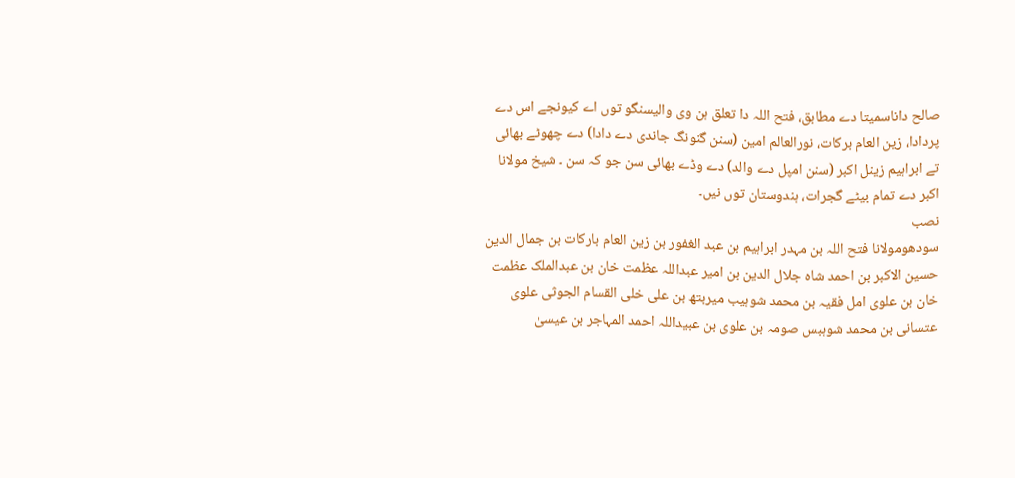صالح داناسمیتا دے مطابق، فتح اللہ دا تعلق ہن وی والیسنگو توں اے کیونجے اس دے پردادا، زین العام برکات، نورالعالم امین (سنن گنونگ جاندی دے دادا) دے چھوٹے بھائی تے ابراہیم زینل اکبر (سنن امپل دے والد) دے وڈے بھائی سن جو کہ سن ۔ شیخ مولانا اکبر دے تمام بیٹے گجرات، ہندوستان توں نيں۔
نصب
سودھومولانا فتح اللہ بن مہدر ابراہیم بن عبد الغفور بن زین العام بارکات بن جمال الدین حسین الاکبر بن احمد شاہ جلال الدین بن امیر عبداللہ عظمت خان بن عبدالملک عظمت خان بن علوی امل فقیہ بن محمد شوہیب میربتھ بن علی خلی القسام الجوثی علوی عتسانی بن محمد شوہبس صومہ بن علوی بن عبیداللہ احمد المہاجر بن عیسیٰ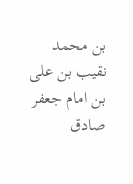بن محمد نقیب بن علی بن امام جعفر صادق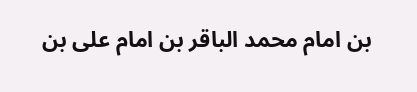بن امام محمد الباقر بن امام علی بن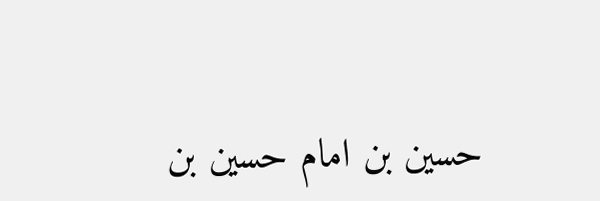حسین بن امام حسین بن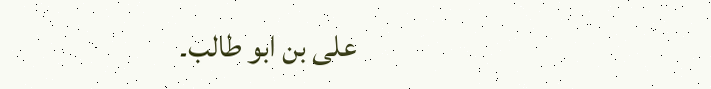علی بن ابو طالب۔